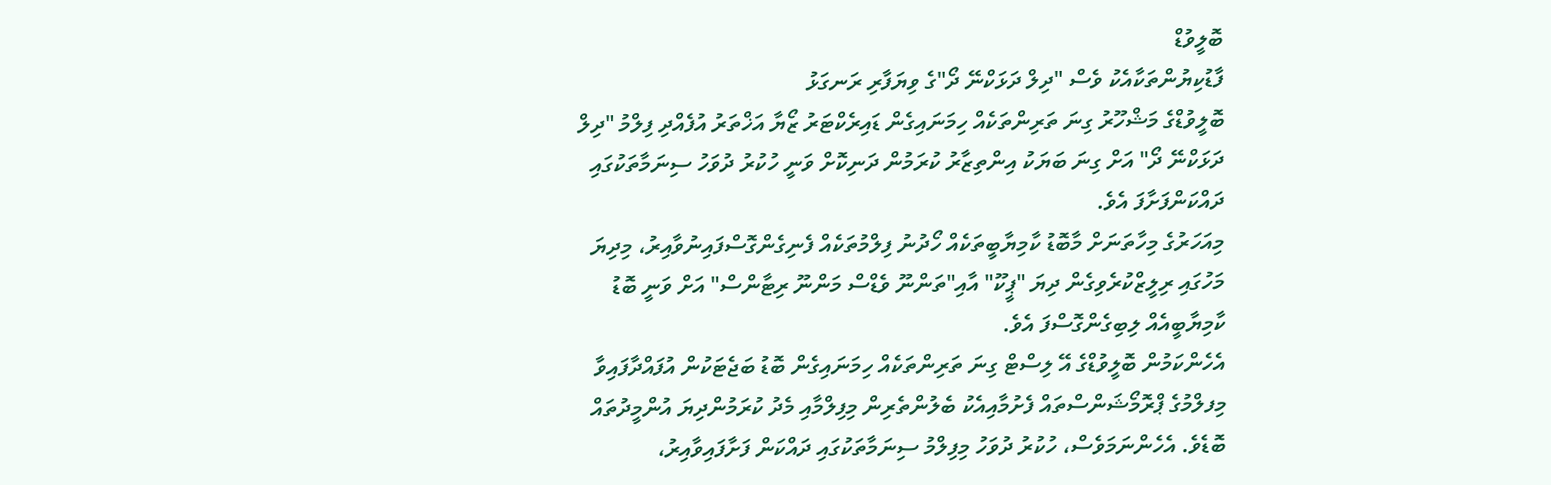ބޮލީވުޑް
ފާޑުކިޔުންތަކާއެކު ވެސް "ދިލް ދަޅަކްނޭ ދޯ"ގެ ވިޔަފާރި ރަނގަޅު
ބޮލީވުޑްގެ މަޝްހޫރު ގިނަ ތަރިންތަކެއް ހިމަނައިގެން ޑައިރެކްޓަރު ޒޯޔާ އަޚްތަރު އުފެއްދި ފިލްމު "ދިލް ދަޅަކްނޭ ދޯ" އަށް ގިނަ ބަޔަކު އިންތިޒާރު ކުރަމުން ދަނިކޮށް ވަނީ ހުކުރު ދުވަހު ސިނަމާތަކުގައި ދައްކަންފަށާފަ އެވެ.
މިއަހަރުގެ މިހާތަނަށް މާބޮޑު ކާމިޔާބީތަކެއް ހޯދުނު ފިލްމުތަކެއް ފެނިގެންގޮސްފައިނުވާއިރު، މިދިޔަ މަހުގައި ރިލީޒްކުރެވިގެން ދިޔަ "ޕީކޫ" އާއި"ތަންނޫ ވެޑްސް މަންނޫ ރިޓާންސް" އަށް ވަނީ ބޮޑު ކާމިޔާބީއެއް ލިބިގެންގޮސްފަ އެވެ.
އެހެންކަމުން ބޮލީވުޑްގެ އޭ ލިސްޓް ގިނަ ތަރިންތަކެއް ހިމަނައިގެން ބޮޑު ބަޖެޓަކުން އުފައްދާފައިވާ މިފލްމުގެ ޕްރޮމޯޝަންސްތައް ފެށުމާއިއެކު ބެލުންތެރިން މިފިލްމާއި މެދު ކުރަމުންދިޔަ އުންމީދުތައް ބޮޑެވެ. އެހެންނަމަވެސް، ހުކުރު ދުވަހު މިފިލްމު ސިނަމާތަކުގައި ދައްކަން ފަށާފައިވާއިރު،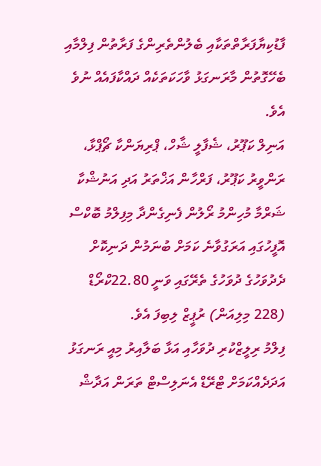ފާޑުކިޔާފަރާތްތަކާއި ބެލުންތެރިންގެ ފަރާތުން ފިލްމާއި ބެހޭގޮތުން މާރަނގަޅު ވާހަކަތަކެއް ދައްކާފައެއް ނުވެ އެވެ.
އަނިލް ކަޕޫރު، ޝެފާލީ ޝާހް، ޕްރިޔަންކާ ޗޯޕްޅާ، ރަންވީރު ކަޕޫރު، ފަރްހާން އަޚްތަރު އަދި އަނުޝްކާ ޝަރްމާ މުހިންމު ރޯލުން ފެނިގެންދާ މިފިލްމު ބޮކްސް އޮފީހުގައި އަރަގުވާނެ ކަމަށް ބުނަމުން ދަނިކޮށް ދެދުވަހުގެ ދުވަހުގެ ތެރޭގައި ވަނީ 22.80ކްރޯޑް (228 މިލިއަން) ރުޕީޒް ލިބިފަ އެވެ.
ފިލްމު ރިލީޒްކުރި ދުވަހާއި އަޅާ ބަލާއިރު މިއީ ރަނގަޅު އަދަދެއްކަމަށް ޓްރޭޑް އެނަލިސްޓް ތަރަން އަދާޝް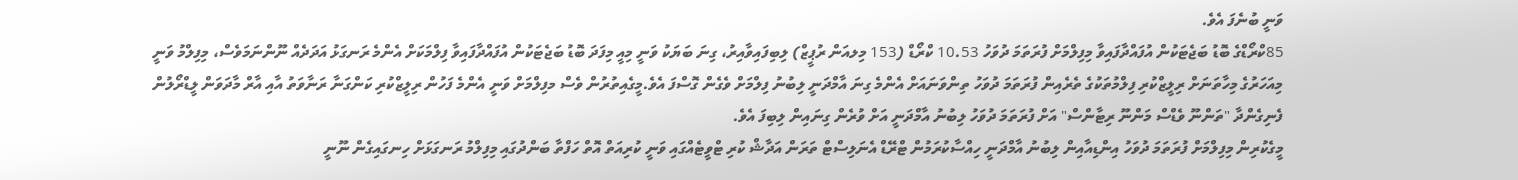ވަނީ ބުނެފަ އެވެ.
85ކްރޯޑްގެ ބޮޑު ބަޖެޓަކުން އުފައްދާފައިވާ މިފިލްމަށް ފުރަތަމަ ދުވަހު 10.53 ކްރޯޑް (153 މިލއަން ރުޕީޒް) ލިބިފައިވާއިރު، ގިނަ ބަޔަކު ވަނީ މިއީ މިފަދަ ބޮޑު ބަޖެޓަކުން އުފައްދާފައިވާ ފިލްމަކަށް އެންމެ ރަނގަޅު އަދަދެއް ނޫންނަމަވެސް، މިފިލްމު ވަނީ މިއަހަރުގެ މިހާތަނަށް ރިލީޒްކުރި ފިލްމުތަކުގެ ތެރެއިން ފުރަތަމަ ދުވަހު ތިންވަނައަށް އެންމެ ގިނަ އާމްދަނީ ލިބުނު ފިލްމަށް ވެގެން ގޮސްފަ އެވެ.މީގެއިތުރުން ވެސް މފިލްމަށް ވަނީ އެންމެ ފަހުން ރިލީޒްކުރި ކަންގަނާ ރަނާވަތު އާއި އާރް މާދަވަން ލީޑްރޯލުން ފެނިގެންދާ "ތަންނޫ ވެޑްސް މަންނޫ ރިޓާންސް" އަށް ފުރަތަމަ ދުވަހު ލިބުނު އާމްދަނީ އަށް ވުރެން ގިނައިން ލިބިފަ އެވެ.
މީގެކުރިން މިފިލްމަށް ފުރަތަމަ ދުވަހު އިންޑިއާއިން ލިބުނު އާމްދަނީ ހިއްސާކުރަމުން ޓްރޭޑް އެނަލިސްޓް ތަރަން އަދާޝް ކުރި ޓްވީޓެއްގައި ވަނީ ކުރިއަތް އޮތް ހަފްތާ ބަންދުގައި މިފިލްމު ރަނގަޅަށް ހިނގައިގެން ނޫނީ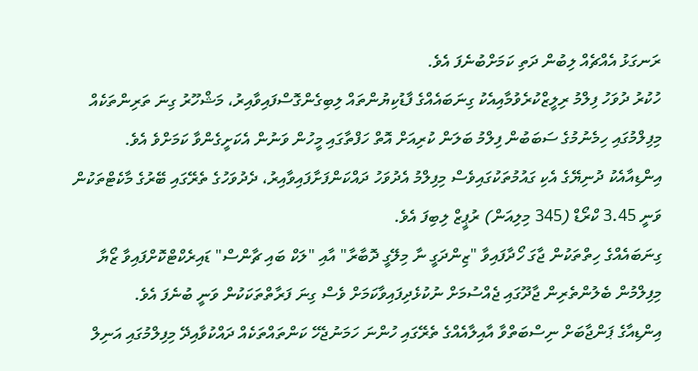ރަނގަޅު އެއްޗެއް ލިބުން ދަތި ކަމަށްބުނެފަ އެވެ.
ހުކުރު ދުވަހު ފިލްމު ރިލީޒްކުރެވުމާއިއެކު ގިނަބައެއްގެ ފާޑުކިޔުންތައް ލިބިގެންގޮސްފައިވާއިރު، މަޝްހޫރު ގިނަ ތަރިންތަކެއް މިފިލްމުގައި ހިމެނުމުގެ ސަބަބުން ފިލްމު ބަލަން ކުރިއަށް އޮތް ހަފްތާގައި މީހުން ވަނުން އެކަށީގެންވާ ކަމަށްވެ އެވެ.
އިންޑިއާއެކު ދުނިޔޭގެ އެކި ގައުމުތަކުގައިވެސް މިފިލްމު އެދުވަހު ދައްކަންފަށާފައިވާއިރު، ދެދުވަހުގެ ތެރޭގައި ބޭރުގެ މާކެޓްތަކުން ވަނީ 3.45 ކްރޯޑް (345 މިލިއަން) ރުޕީޒް ލިބިފަ އެވެ.
ގިނަބައެއްގެ ހިތްތަކުން ޖާގަ ހޯދާފައިވާ "ޒިންދަގީ ނާ މިލޭގީ ދޮބާރާ" އާއި "ލަކް ބައި ޗާންސް" ޑައިރެކްޓްކޮށްފައިވާ ޒޯޔާ މިފިލްމުން ބެލުންތެރިން ޖާދޫގައި ޖެއްސުމަށް ނުކުޅެދިފައިވާކަމަށް ވެސް ގިނަ ފަރާތްތަކަކުން ވަނީ ބުނެފަ އެވެ.
އިންޑިއާގެ ޕަންޖާބަށް ނިސްބަތްވާ އާއިލާއެއްގެ ތެރޭގައި ހުންނަ ހަމަނުޖެހޭ ކަންތައްތަކެއް ދައްކުވާއިދޭ މިފިލްމުގައި އަނިލް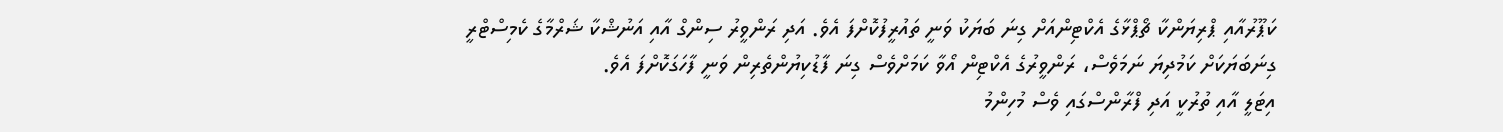ކަޕޫރުއާއި ޕްރިޔަންކާ ޗޯޕްޅާގެ އެކްޓިންއަށް ގިނަ ބަޔަކު ވަނީ ތައުރީފުކޮށްފަ އެވެ. އަދި ރަންވީރު ސިންގް އާއި އަނުޝްކާ ޝަރްމާގެ ކެމިސްޓްރީ ގިނަބަޔަކަށް ކަމުދިޔަ ނަމަވެސް، ރަންވީރުގެ އެކްޓިން އޯވާ ކަމަށްވެސް ގިނަ ފާޑުކިޔުންތެރިން ވަނީ ފާހަގަކޮށްފަ އެވެ.
އިޓަލީ އާއި ތުރުކީ އަދި ފްރާންސްގައި ވެސް މުހިންމު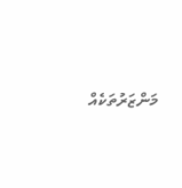މަންޒަރުތަކެއް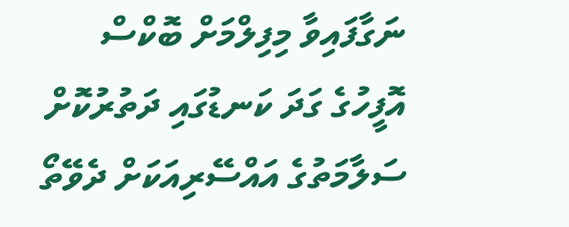ނަގާފައިވާ މިފިލްމަށް ބޮކްސް އޮފީހުގެ ގަދަ ކަނޑުގައި ދަތުރުކޮށް ސަލާމަތުގެ އައްސޭރިއަކަށް ދެވޭތޯ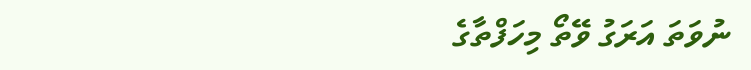ނުވަތަ އަރަގު ވޭތޯ މިހަފްތާގެ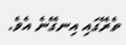ތެރޭގައި އިނގޭނެ އެވެ.